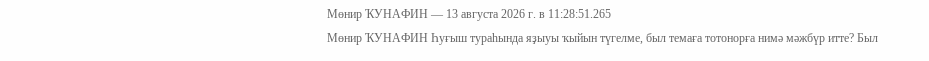Мөнир ҠУНАФИН — 13 августа 2026 г. в 11:28:51.265
Мөнир ҠУНАФИН Һуғыш тураһында яҙыуы ҡыйын түгелме, был темаға тотонорға нимә мәжбүр итте? Был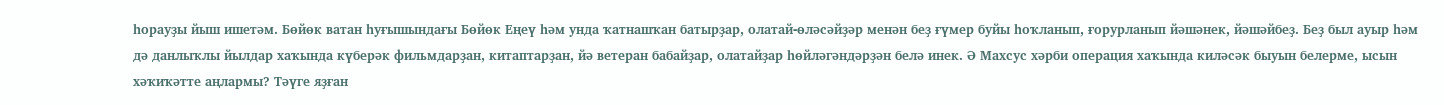һорауҙы йыш ишетәм. Бөйөк ватан һуғышындағы Бөйөк Еңеү һәм унда ҡатнашҡан батырҙар, олатай-өләсәйҙәр менән беҙ ғүмер буйы һоҡланып, ғорурланып йәшәнек, йәшәйбеҙ. Беҙ был ауыр һәм дә данлыҡлы йылдар хаҡында күберәк фильмдарҙан, китаптарҙан, йә ветеран бабайҙар, олатайҙар һөйләгәндәрҙән белә инек. Ә Махсус хәрби операция хаҡында киләсәк быуын белерме, ысын хәҡиҡәтте аңлармы? Тәүге яҙған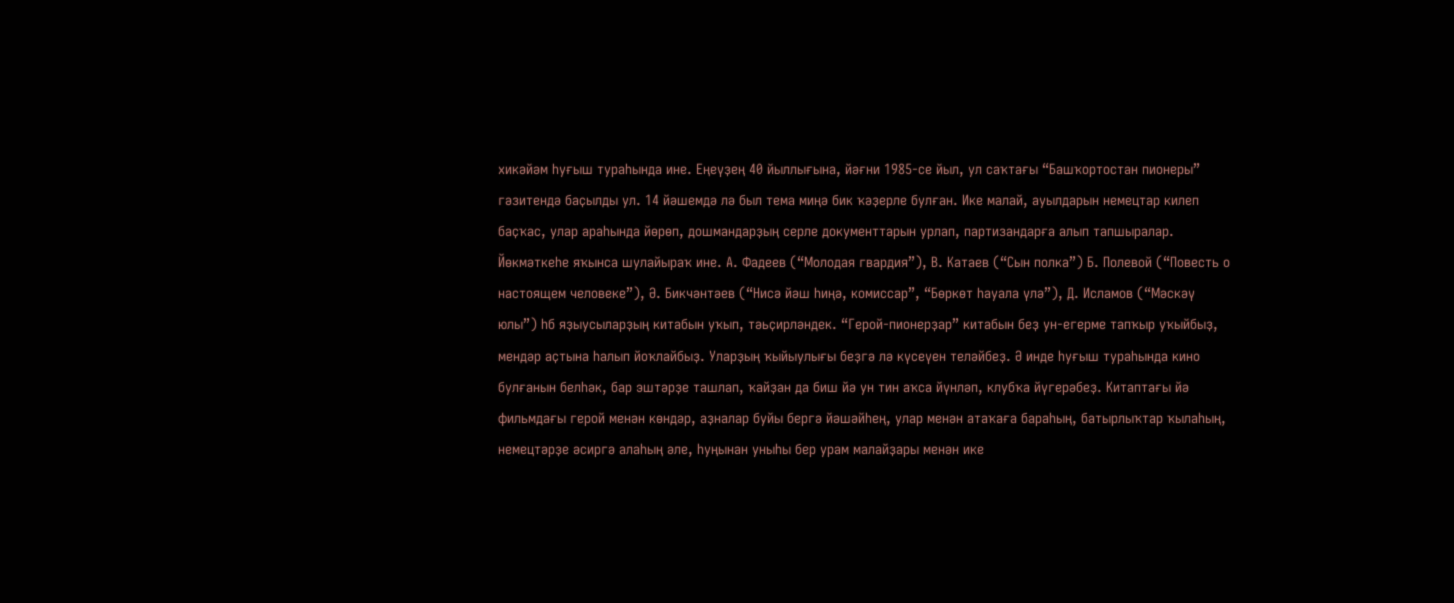хикәйәм һуғыш тураһында ине. Еңеүҙең 40 йыллығына, йәғни 1985-се йыл, ул саҡтағы “Башҡортостан пионеры” гәзитендә баҫылды ул. 14 йәшемдә лә был тема миңә бик ҡәҙерле булған. Ике малай, ауылдарын немецтар килеп баҫҡас, улар араһында йөрөп, дошмандарҙың серле документтарын урлап, партизандарға алып тапшыралар. Йөкмәткеһе яҡынса шулайыраҡ ине. А. Фадеев (“Молодая гвардия”), В. Катаев (“Сын полка”) Б. Полевой (“Повесть о настоящем человеке”), Ә. Бикчәнтәев (“Нисә йәш һиңә, комиссар”, “Бөркөт һауала үлә”), Д. Исламов (“Мәскәү юлы”) һб яҙыусыларҙың китабын уҡып, тәьҫирләндек. “Герой-пионерҙар” китабын беҙ ун-егерме тапҡыр уҡыйбыҙ, мендәр аҫтына һалып йоҡлайбыҙ. Уларҙың ҡыйыулығы беҙгә лә күсеүен теләйбеҙ. Ә инде һуғыш тураһында кино булғанын белһәк, бар эштәрҙе ташлап, ҡайҙан да биш йә ун тин аҡса йүнләп, клубҡа йүгерәбеҙ. Китаптағы йә фильмдағы герой менән көндәр, аҙналар буйы бергә йәшәйһең, улар менән атаҡаға бараһың, батырлыҡтар ҡылаһың, немецтәрҙе әсиргә алаһың әле, һуңынан уныһы бер урам малайҙары менән ике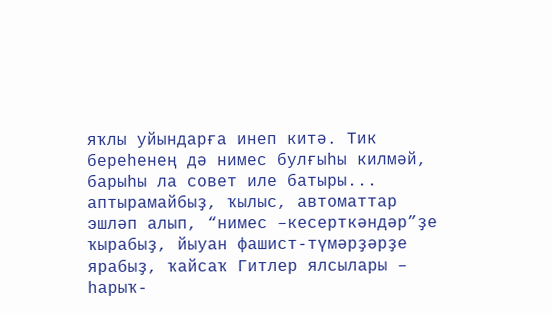яҡлы уйындарға инеп китә. Тик береһенең дә нимес булғыһы килмәй, барыһы ла совет иле батыры... аптырамайбыҙ, ҡылыс, автоматтар эшләп алып, “нимес –кесерткәндәр”ҙе ҡырабыҙ, йыуан фашист-түмәрҙәрҙе ярабыҙ, ҡайсаҡ Гитлер ялсылары – һарыҡ-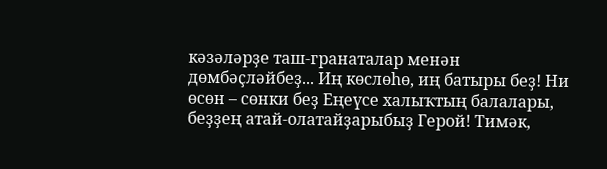кәзәләрҙе таш-гранаталар менән дөмбәҫләйбеҙ... Иң көслөһө, иң батыры беҙ! Ни өсөн – сөнки беҙ Еңеүсе халыҡтың балалары, беҙҙең атай-олатайҙарыбыҙ Герой! Тимәк,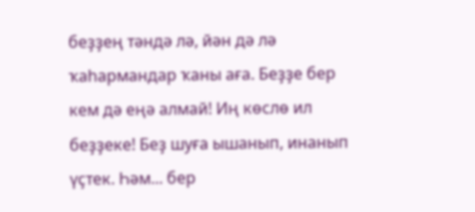беҙҙең тәндә лә, йән дә лә ҡаһармандар ҡаны аға. Беҙҙе бер кем дә еңә алмай! Иң көслө ил беҙҙеке! Беҙ шуға ышанып, инанып үҫтек. Һәм... бер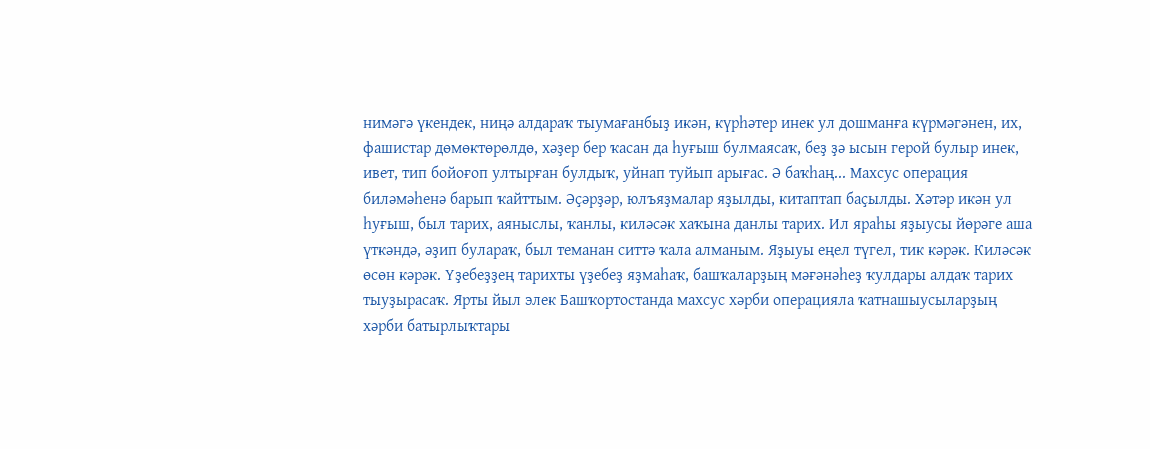нимәгә үкендек, ниңә алдараҡ тыумағанбыҙ икән, күрһәтер инек ул дошманға күрмәгәнен, их, фашистар дөмөктөрөлдө, хәҙер бер ҡасан да һуғыш булмаясаҡ, беҙ ҙә ысын герой булыр инек, ивет, тип бойоғоп ултырған булдыҡ, уйнап туйып арығас. Ә баҡһаң... Махсус операция биләмәһенә барып ҡайттым. Әҫәрҙәр, юлъяҙмалар яҙылды, китаптап баҫылды. Хәтәр икән ул һуғыш, был тарих, аяныслы, ҡанлы, киләсәк хаҡына данлы тарих. Ил яраһы яҙыусы йөрәге аша үткәндә, әҙип булараҡ, был теманан ситтә ҡала алманым. Яҙыуы еңел түгел, тик кәрәк. Киләсәк өсөн кәрәк. Үҙебеҙҙең тарихты үҙебеҙ яҙмаһаҡ, башҡаларҙың мәғәнәһеҙ ҡулдары алдаҡ тарих тыуҙырасаҡ. Ярты йыл элек Башҡортостанда махсус хәрби операцияла ҡатнашыусыларҙың хәрби батырлыҡтары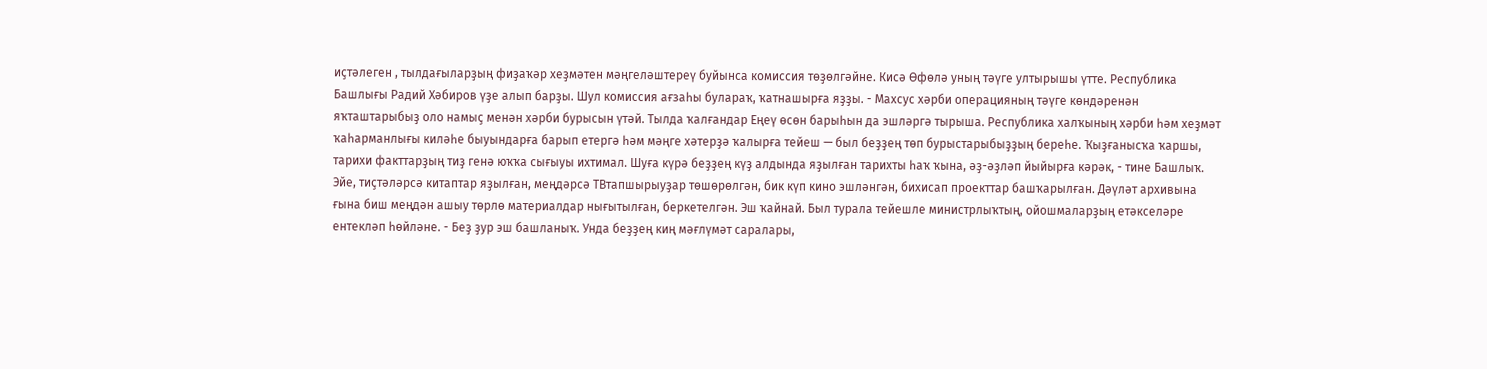иҫтәлеген , тылдағыларҙың фиҙаҡәр хеҙмәтен мәңгеләштереү буйынса комиссия төҙөлгәйне. Кисә Өфөлә уның тәүге ултырышы үтте. Республика Башлығы Радий Хәбиров үҙе алып барҙы. Шул комиссия ағзаһы булараҡ, ҡатнашырға яҙҙы. - Махсус хәрби операцияның тәүге көндәренән яҡташтарыбыҙ оло намыҫ менән хәрби бурысын үтәй. Тылда ҡалғандар Еңеү өсөн барыһын да эшләргә тырыша. Республика халҡының хәрби һәм хеҙмәт ҡаһарманлығы киләһе быуындарға барып етергә һәм мәңге хәтерҙә ҡалырға тейеш — был беҙҙең төп бурыстарыбыҙҙың береһе. Ҡыҙғанысҡа ҡаршы, тарихи факттарҙың тиҙ генә юҡҡа сығыуы ихтимал. Шуға күрә беҙҙең күҙ алдында яҙылған тарихты һаҡ ҡына, әҙ-әҙләп йыйырға кәрәк, - тине Башлыҡ. Эйе, тиҫтәләрсә китаптар яҙылған, меңдәрсә ТВтапшырыуҙар төшөрөлгән, бик күп кино эшләнгән, бихисап проекттар башҡарылған. Дәүләт архивына ғына биш меңдән ашыу төрлө материалдар нығытылған, беркетелгән. Эш ҡайнай. Был турала тейешле министрлыҡтың, ойошмаларҙың етәкселәре ентекләп һөйләне. - Беҙ ҙур эш башланыҡ. Унда беҙҙең киң мәғлүмәт саралары,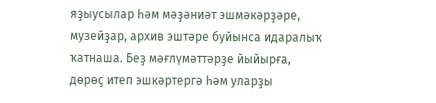яҙыусылар һәм мәҙәниәт эшмәкәрҙәре, музейҙар, архив эштәре буйынса идаралыҡ ҡатнаша. Беҙ мәғлүмәттәрҙе йыйырға, дөрөҫ итеп эшкәртергә һәм уларҙы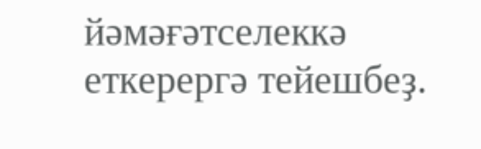йәмәғәтселеккә еткерергә тейешбеҙ.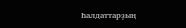Һалдаттарҙың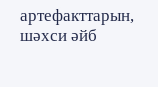артефакттарын, шәхси әйб